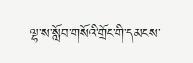ལྷ་ས་སློབ་གསོའི་གྲོང་གི་དམངས་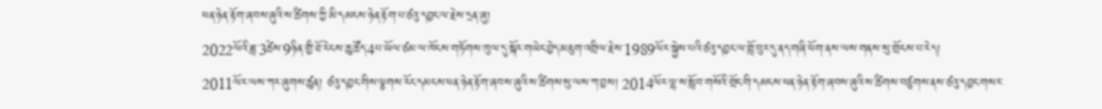ཕན་ཉེན་རྟོག་ཞབས་ཞུའི་ས་ཚིགས་ཀྱི་མི་དམངས་ཉེན་རྟོག་པ་ཙའུ་དབྱང་ལ་རྗེས་དྲན་ཞུ།
2022ལོའི་ཟླ་3ཚེས་9ཉིན་གྱི་ཐོ་རེངས་ཆུ་ཚོད་4པ་ཡོལ་ཙམ་ལ་ཁོངས་གཏོགས་ཁུལ་དུ་སྐོར་གཡེང་བྱེད་མཇུག་འགྲིལ་རྗེས་1989ལོར་སྐྱེས་པའི་ཙའུ་དབྱང་ལ་གློ་བུར་དུ་ནད་གཞི་ཕོག་ནས་ལས་གནས་སུ་གྲོངས་པ་རེད།
2011ལོར་ལས་ཀར་ཞུགས་ཚུན། ཙའུ་དབྱང་གིས་ལྕགས་རོང་དམངས་ཕན་ཉེན་རྟོག་ཞབས་ཞུའི་ས་ཚིགས་སུ་ལས་ཀ་བྱས། 2014ལོར་ལྷ་ས་སློབ་གསོའི་གྲོང་གི་དམངས་ཕན་ཉེན་རྟོག་ཞབས་ཞུའི་ས་ཚིགས་བཙུགས་ནས་ཙའུ་དབྱང་གསར་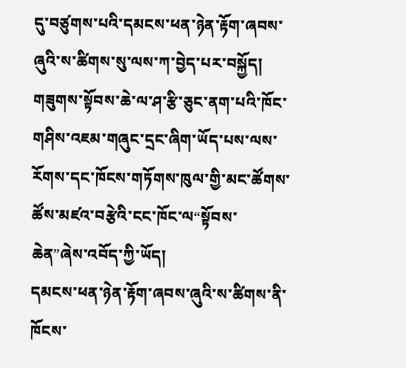དུ་བཙུགས་པའི་དམངས་ཕན་ཉེན་རྟོག་ཞབས་ཞུའི་ས་ཚིགས་སུ་ལས་ཀ་བྱེད་པར་བསྐྱོད། གཟུགས་སྟོབས་ཆེ་ལ་ཤ་རྩི་ཅུང་ནག་པའི་ཁོང་གཤིས་འཇམ་གཞུང་དྲང་ཞིག་ཡོད་པས་ལས་རོགས་དང་ཁོངས་གཏོགས་ཁུལ་གྱི་མང་ཚོགས་ཚོས་མཛའ་བརྩེའི་ངང་ཁོང་ལ“སྟོབས་ཆེན”ཞེས་འབོད་ཀྱི་ཡོད།
དམངས་ཕན་ཉེན་རྟོག་ཞབས་ཞུའི་ས་ཚིགས་ནི་ཁོངས་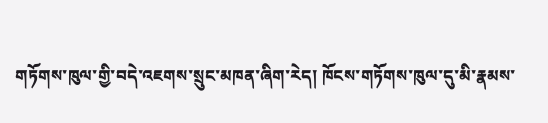གཏོགས་ཁུལ་གྱི་བདེ་འཇགས་སྲུང་མཁན་ཞིག་རེད། ཁོངས་གཏོགས་ཁུལ་དུ་མི་རྣམས་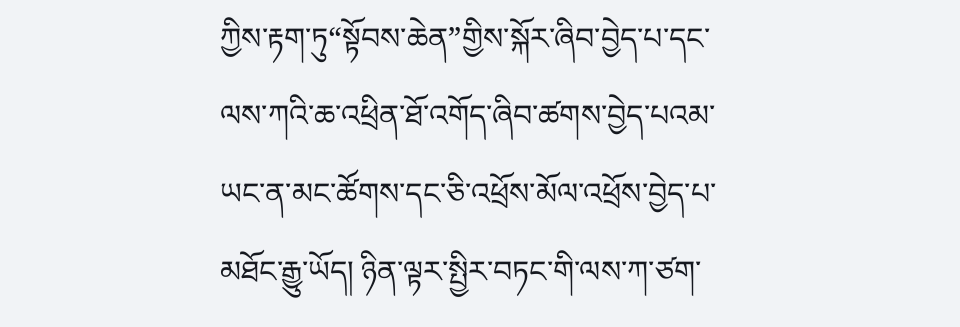ཀྱིས་རྟག་ཏུ“སྟོབས་ཆེན”གྱིས་སྐོར་ཞིབ་བྱེད་པ་དང་ལས་ཀའི་ཆ་འཕྲིན་ཐོ་འགོད་ཞིབ་ཚགས་བྱེད་པའམ་ཡང་ན་མང་ཚོགས་དང་ཅི་འཕྲོས་མོལ་འཕྲོས་བྱེད་པ་མཐོང་རྒྱུ་ཡོད། ཉིན་ལྟར་སྤྱིར་བཏང་གི་ལས་ཀ་ཙག་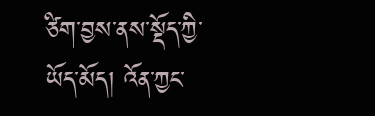ཙིག་བྱས་ནས་སྡོད་ཀྱི་ཡོད་མོད། འོན་ཀྱང་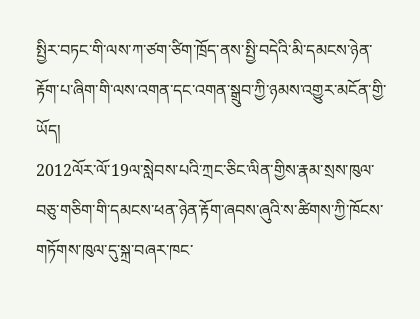སྤྱིར་བཏང་གི་ལས་ཀ་ཙག་ཙིག་ཁྲོད་ནས་སྤྱི་བདེའི་མི་དམངས་ཉེན་རྟོག་པ་ཞིག་གི་ལས་འགན་དང་འགན་སྒྲུབ་ཀྱི་ཉམས་འགྱུར་མངོན་གྱི་ཡོད།
2012ལོར་ལོ་19ལ་སླེབས་པའི་ཀྲང་ཅིང་ལིན་གྱིས་རྣམ་སྲས་ཁུལ་བཅུ་གཅིག་གི་དམངས་ཕན་ཉེན་རྟོག་ཞབས་ཞུའི་ས་ཚིགས་ཀྱི་ཁོངས་གཏོགས་ཁུལ་དུ་སྐྲ་བཞར་ཁང་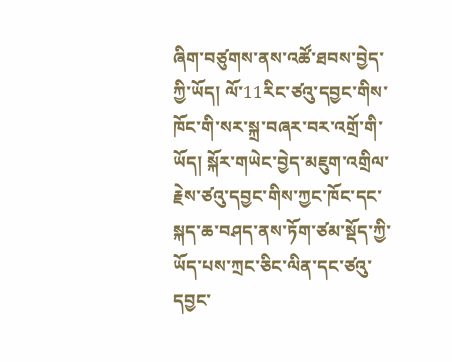ཞིག་བཙུགས་ནས་འཚོ་ཐབས་བྱེད་ཀྱི་ཡོད། ལོ་11རིང་ཙའུ་དབྱང་གིས་ཁོང་གི་སར་སྐྲ་བཞར་བར་འགྲོ་གི་ཡོད། སྐོར་གཡེང་བྱེད་མཇུག་འགྲིལ་རྗེས་ཙའུ་དབྱང་གིས་ཀྱང་ཁོང་དང་སྐད་ཆ་བཤད་ནས་ཏོག་ཙམ་སྡོད་ཀྱི་ཡོད་པས་ཀྲང་ཅིང་ལིན་དང་ཙའུ་དབྱང་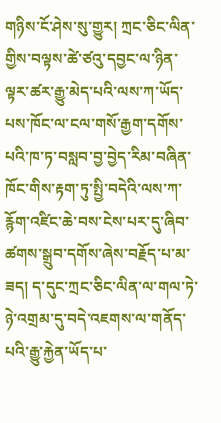གཉིས་ངོ་ཤེས་སུ་གྱུར། ཀྲང་ཅིང་ལིན་གྱིས་བལྟས་ཚེ་ཙའུ་དབྱང་ལ་ཉིན་ལྟར་ཚར་རྒྱུ་མེད་པའི་ལས་ཀ་ཡོད་པས་ཁོང་ལ་ངལ་གསོ་རྒྱག་དགོས་པའི་ཁ་ཏ་བསླབ་བྱ་བྱེད་རིམ་བཞིན་ཁོང་གིས་རྟག་ཏུ་སྤྱི་བདེའི་ལས་ཀ་རྙོག་འཛིང་ཆེ་བས་ངེས་པར་དུ་ཞིབ་ཚགས་སྒྲུབ་དགོས་ཞེས་བརྗོད་པ་མ་ཟད། ད་དུང་ཀྲང་ཅིང་ལིན་ལ་གལ་ཏེ་ཉེ་འགྲམ་དུ་བདེ་འཇགས་ལ་གནོད་པའི་རྒྱུ་རྐྱེན་ཡོད་པ་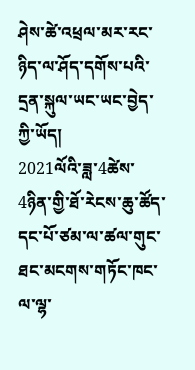ཤེས་ཚེ་འཕྲལ་མར་རང་ཉིད་ལ་ཤོད་དགོས་པའི་དྲན་སྐུལ་ཡང་ཡང་བྱེད་ཀྱི་ཡོད།
2021ལོའི་ཟླ་4ཚེས་4ཉིན་གྱི་ཐོ་རེངས་ཆུ་ཚོད་དང་པོ་ཙམ་ལ་ཚལ་གུང་ཐང་མངགས་གཏོང་ཁང་ལ་ལྷ་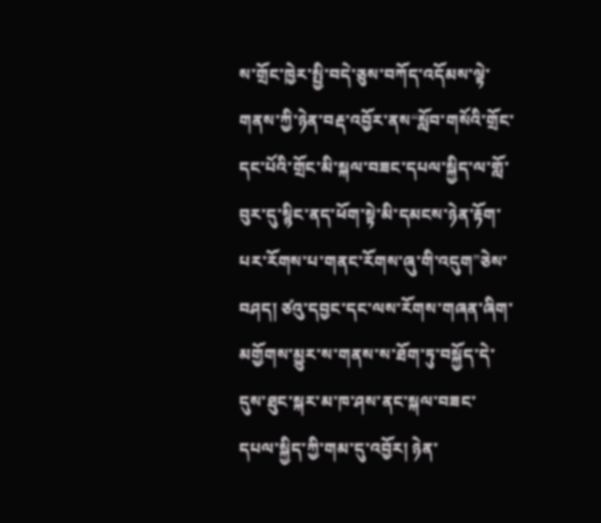ས་གྲོང་ཁྱེར་སྤྱི་བདེ་ཅུས་བཀོད་འདོམས་ལྟེ་གནས་ཀྱི་ཉེན་བརྡ་འབྱོར་ནས“སློབ་གསོའི་གྲོང་དང་པོའི་གྲོང་མི་སྐལ་བཟང་དཔལ་སྐྱིད་ལ་གློ་བུར་དུ་སྙིང་ནད་ཕོག་སྟེ་མི་དམངས་ཉེན་རྟོག་པར་རོགས་པ་གནང་རོགས་ཞུ་གི་འདུག”ཅེས་བཤད། ཙའུ་དབྱང་དང་ལས་རོགས་གཞན་ཞིག་མགྱོགས་མྱུར་ས་གནས་ས་ཐོག་ཏུ་བསྐྱོད་དེ་དུས་ཐུང་སྐར་མ་ཁ་ཤས་ནང་སྐལ་བཟང་དཔལ་སྐྱིད་ཀྱི་གམ་དུ་འབྱོར། ཉེན་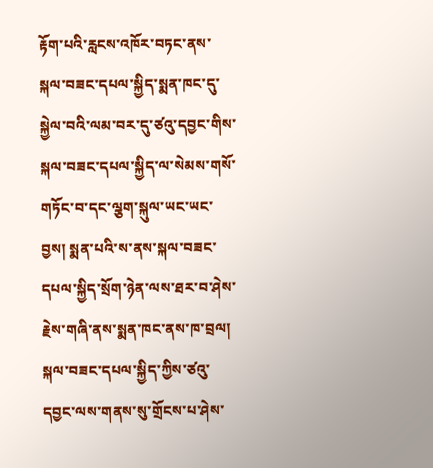རྟོག་པའི་རླངས་འཁོར་བཏང་ནས་སྐལ་བཟང་དཔལ་སྐྱིད་སྨན་ཁང་དུ་སྐྱེལ་བའི་ལམ་བར་དུ་ཙའུ་དབྱང་གིས་སྐལ་བཟང་དཔལ་སྐྱིད་ལ་སེམས་གསོ་གཏོང་བ་དང་ལྕག་སྐུལ་ཡང་ཡང་བྱས། སྨན་པའི་ས་ནས་སྐལ་བཟང་དཔལ་སྐྱིད་སྲོག་ཉེན་ལས་ཐར་བ་ཤེས་རྗེས་གཞི་ནས་སྨན་ཁང་ནས་ཁ་བྲལ། སྐལ་བཟང་དཔལ་སྐྱིད་ཀྱིས་ཙའུ་དབྱང་ལས་གནས་སུ་གྲོངས་པ་ཤེས་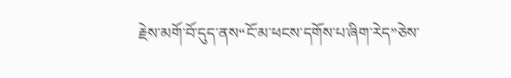རྗེས་མགོ་བོ་དུད་ནས“ངོ་མ་ཕངས་དགོས་པ་ཞིག་རེད”ཅེས་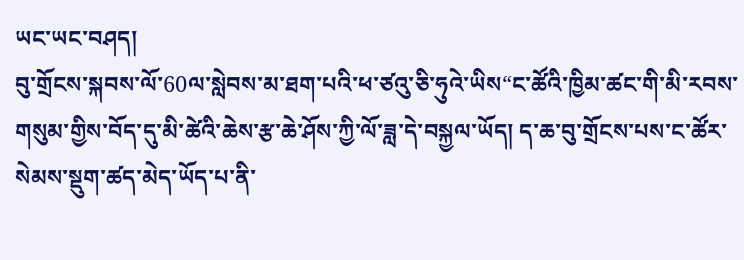ཡང་ཡང་བཤད།
བུ་གྲོངས་སྐབས་ལོ་60ལ་སླེབས་མ་ཐག་པའི་ཕ་ཙའུ་ཅི་ཧུའེ་ཡིས“ང་ཚོའི་ཁྱིམ་ཚང་གི་མི་རབས་གསུམ་གྱིས་བོད་དུ་མི་ཚེའི་ཆེས་རྩ་ཆེ་ཤོས་ཀྱི་ལོ་ཟླ་དེ་བསྐྱལ་ཡོད། ད་ཆ་བུ་གྲོངས་པས་ང་ཚོར་སེམས་སྡུག་ཚད་མེད་ཡོད་པ་ནི་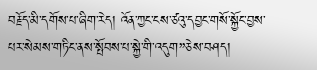བརྗོད་མི་དགོས་པ་ཞིག་རེད། འོན་ཀྱང་ངས་ཙའུ་དབྱང་གསོ་སྐྱོང་བྱས་པར་སེམས་གཏིང་ནས་སྤོབས་པ་སྐྱེ་གི་འདུག”ཅེས་བཤད།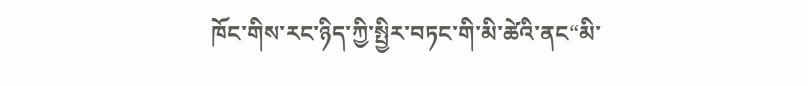ཁོང་གིས་རང་ཉིད་ཀྱི་སྤྱིར་བཏང་གི་མི་ཚེའི་ནང“མི་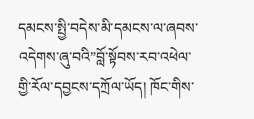དམངས་སྤྱི་བདེས་མི་དམངས་ལ་ཞབས་འདེགས་ཞུ་བའི”བློ་སྟོབས་རབ་འཕེལ་གྱི་རོལ་དབྱངས་དཀྲོལ་ཡོད། ཁོང་གིས་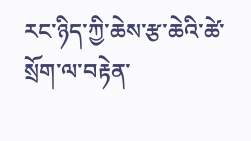རང་ཉིད་ཀྱི་ཆེས་རྩ་ཆེའི་ཚེ་སྲོག་ལ་བརྟེན་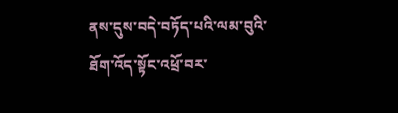ནས་དུས་བདེ་བཏོད་པའི་ལམ་བུའི་ཐོག་འོད་སྟོང་འཕྲོ་བར་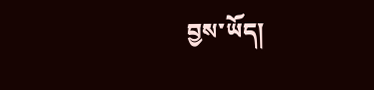བྱས་ཡོད།